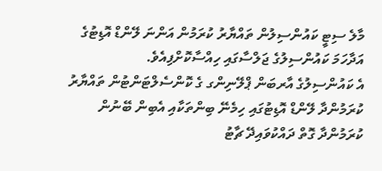މާލެ ސިޓީ ކައުންސިލުން ތައްޔާރު ކުރަމުން އަންނަ ލޭންޑް އޮޑިޓުގެ އަދާހަމަ ކައުންސިލުގެ ޖަލްސާގައި ހިއްސާކޮށްފިއެވެ.
އެ ކައުންސިލުގެ އާރބަން ޕްލޭނިންގ ގެ ކޮންސެލްޓަންޓުން ތައްޔާރު ކުރަމުންދާ ލޭންޑް އޮޑިޓުގައި ހިމެނޭ ބިންތަކާއި އެބިން ބޭނުން ކުރަމުންދާ ގޮތް ދައްކުވައިދޭ ޗާޓު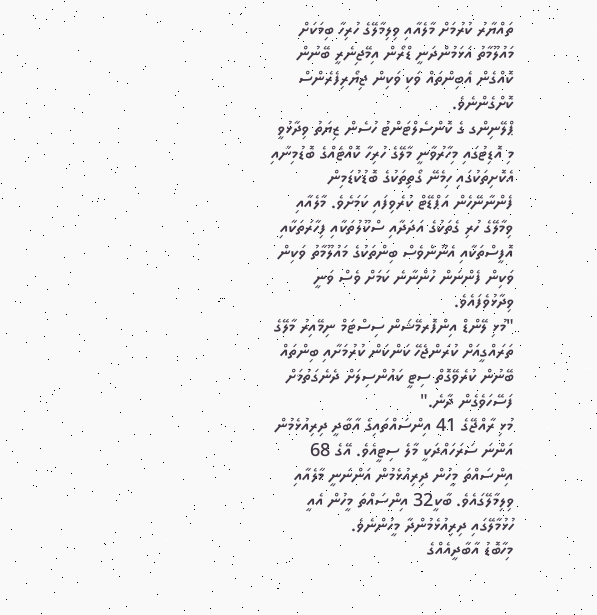ތައްޔާރު ކުރުމަށް މާލެއާއި ވިލިމާލޭގެ ހުރިހާ ބިމަކަށް މައުލޫމާތު އަޅަމުންދަނީ ޑްރޯން އިމޭޖިނެރީ ބޭނުން ކޮއްގެން އެބިންތައް ވަކި ވަކިން ޖިޔޯރިފެރެންސް ކޮށްގެންނެވެ.
ޕްލޭނިންގ ގެ ކޮންސެލްޓަންޓު ހުސެން ޒިޔަތު ވިދާޅުވީ މި އޮޑިޓުގައި މިހާރުވާނީ މާލޭގެ ހުރިހާ ކޮއްޓެއްގެ ބޮޑުމިނާއި އެކޮށިތަކުގައި ހިމެނޭ ގޯތިތަކުގެ ބޮޑުކުޑަމިން ފެންނާނޭހެން އަޕްޑޭޓް ކުރެވިފައި ކަމަށެވެ. މާލެއާއި ވިމާލޭގެ ހުރި ގެތަކުގެ އަދަދާއި ސްކޫލުތަކާއި ފިހާރަތަކާއި އޮފީސްތަކާއި އެނޫންވެސް ބިންތަކުގެ މައުލޫމާތު ވަކިން ވަކިން ފެންނަން ހުންނާނެ ކަމަށް ވެސް ވަނީ ވިދާޅުވެފައެވެ.
"މުޅި ލޭންޑް އިންފޮރމޭޝަން ސިސްޓަމް ނިމޭއިރު މާލޭގެ ތަރައްގީއަށް ކުރަންޖެހޭ ކަންކަން ކުރުމަށާއި ބިންތައް ބޭނުން ކުރެވޭގޮތް ސިޓީ ކައުންސިލަށް ދެނެގަތުމަށް ފަސޭހަވެގެން ދާނެ."
މުޅި ރާއްޖޭގެ 41 އިންސައްތައިގެ އާބާދީ ދިރިއުޅެމުން އަންނަ ސަރަހައްދަކީ މާލެ ސިޓީއެވެ. އޭގެ 68 އިންސައްތަ މީހުން ދިރިއުޅެމުން އަންނަނީ މާލެއާއި ވިލިމާލޭގައެވެ. ބާކީ32 އިންސައްތަ މީހުން އެއީ ހުޅުމާލޭގައި ދިރިއުޅެމުންދާ މީހުންނެވެ.
މިހާބޮޑު އާބާދީއެއްގެ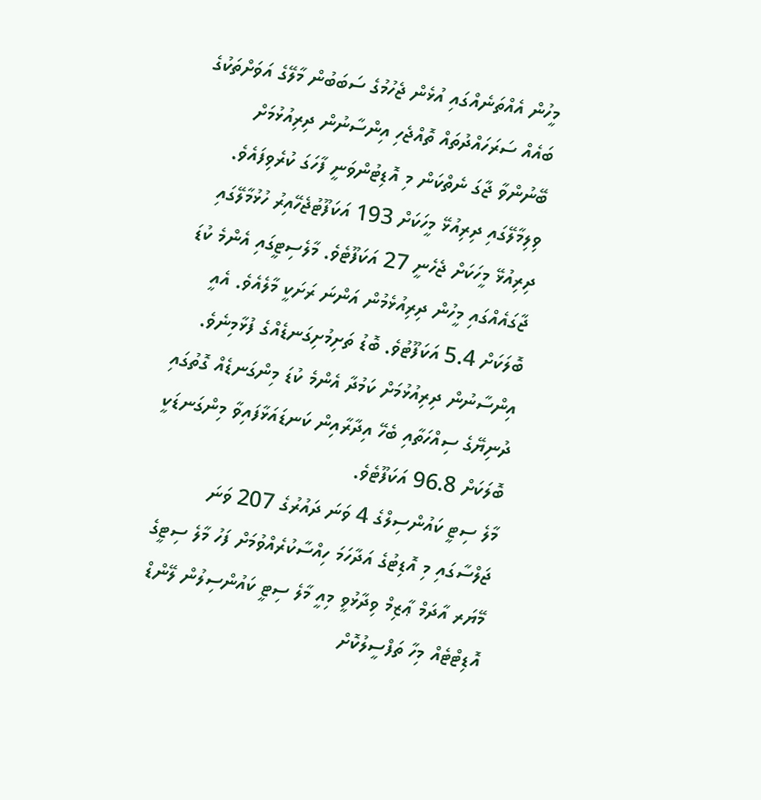މީހުން އެއްތަނެއްގައި އުޅެން ޖެހުމުގެ ސަބަބުން މާލޭގެ އަވަށްތަކުގެ ބައެއް ސަރަހައްދުތައް ތޮއްޖެހި އިންސާނުން ދިރިއުޅުމަށް ބޭނުންވާ ޖާގަ ނެތްކަން މި އޮޑިޓުންވަނީ ފާހަގަ ކުރެވިފައެވެ.
ވިލިމާލޭގައި ދިރިއުޅޭ މީހަކަށް 193 އަކަފޫޓުޖެހޭއިރު ހުޅުމާލޭގައި ދިރިއުޅޭ މީހަކަށް ޖެހެނީ 27 އަކަފޫޓެވެ. މާލެސިޓީގައި އެންމެ ކުޑަ ޖާގައެއްގައި މީހުން ދިރިއުޅެމުން އަންނަ ރަށަކީ މާލެއެވެ. އެއީ ބޮލަކަށް 5.4 އަކަފޫޓުވެ. ބޮޑު ތަށިމުށިގަނޑެއްގެ ފުޅާމިނެވެ. އިންސާނުން ދިރިއުޅުމަށް ކަމުދާ އެންމެ ކުޑަ މިންގަނޑެއް ގޮތުގައި ދުނިޔޭގެ ސިއްހަތާއި ބެހޭ އިދާރާއިން ކަނޑައަޅާފައިވާ މިންގަނޑަކީ ބޮލަކަށް 96.8 އަކަފޫޓެވެ.
މާލެ ސިޓީ ކައުންސިލްގެ 4 ވަނަ ދައުރުގެ 207 ވަނަ ޖަލްސާގައި މި އޮޑިޓުގެ އަދާހަމަ ހިއްސާކުރެއްވުމަށް ފަހު މާލެ ސިޓީގެ މޭޔަރ އާދަމް ޢާޒިމް ވިދާޅުވީ މިއީ މާލެ ސިޓީ ކައުންސިލުން ލޭންޑް އޮޑިޓްޓެއް މިހާ ތަފްސީލުކޮށް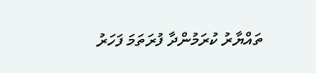ތައްޔާރު ކުރަމުންދާ ފުރަތަމަ ފަހަރު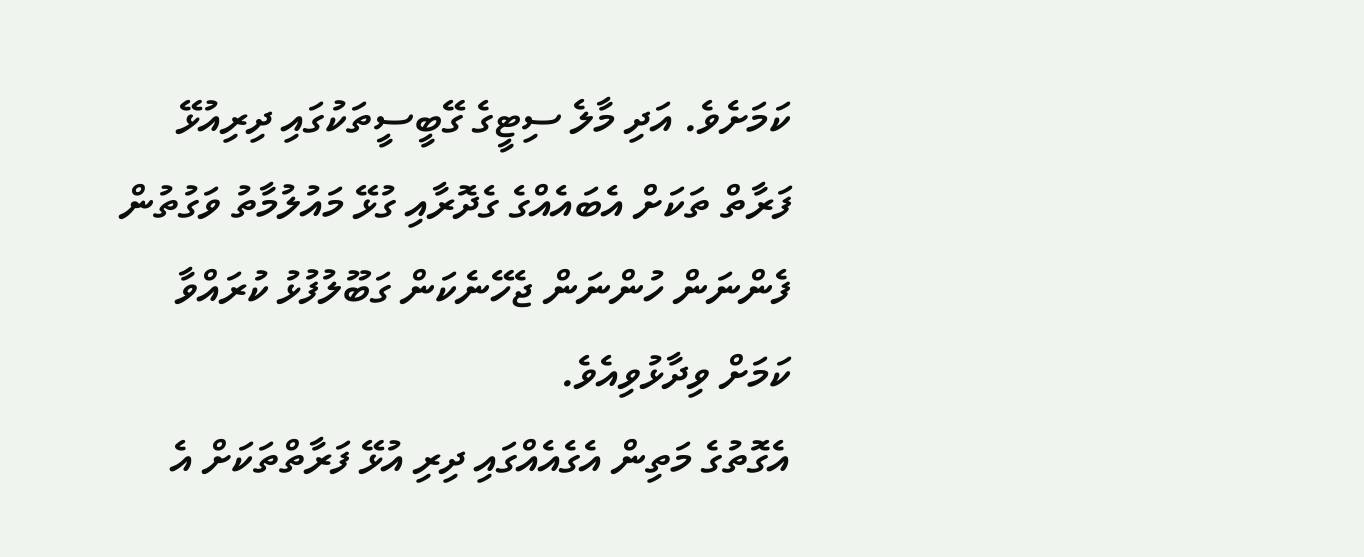ކަމަށެވެ. އަދި މާލެ ސިޓީގެ ގޭބީސީތަކުގައި ދިރިއުޅޭ ފަރާތް ތަކަށް އެބައެއްގެ ގެދޮރާއި ގުޅޭ މައުލުމާތު ވަގުތުން ފެންނަން ހުންނަން ޖެހޭނެކަން ގަބޫލުފުޅު ކުރައްވާ ކަމަށް ވިދާޅުވިއެވެ.
އެގޮތުގެ މަތިން އެގެއެއްގައި ދިރި އުޅޭ ފަރާތްތަކަށް އެ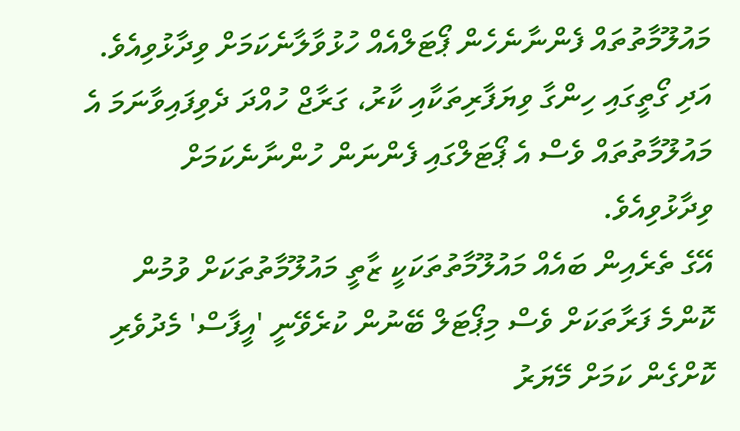މައުލޫމާތުތައް ފެންނާނެހެން ޕޯޓަލްއެއް ހުޅުވާލާނެކަމަށް ވިދާޅުވިއެވެ. އަދި ގޯތީގައި ހިންގާ ވިޔަފާރިތަކާއި ކާރު، ގަރާޖް ހުއްދަ ދެވިފައިވާނަމަ އެ މައުލޫމާތުތައް ވެސް އެ ޕޯޓަލްގައި ފެންނަން ހުންނާނެކަމަށް ވިދާޅުވިއެވެ.
އޭގެ ތެރެއިން ބައެއް މައުލޫމާތުތަކަކީ ޒާތީ މައުލޫމާތުތަކަށް ވުމުން ކޮންމެ ފަރާތަކަށް ވެސް މިޕޯޓަލް ބޭނުން ކުރެވޭނީ 'އީފާސް' މެދުވެރި ކޮށްގެން ކަމަށް މޭޔަރު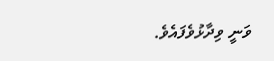ވަނީ ވިދާޅުވެފައެވެ.